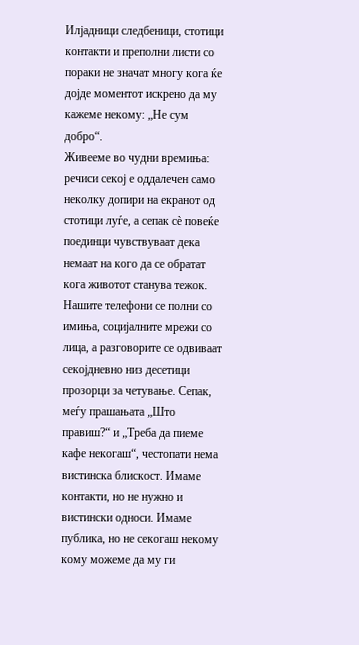Илјадници следбеници, стотици контакти и преполни листи со пораки не значат многу кога ќе дојде моментот искрено да му кажеме некому: „Не сум добро“.
Живееме во чудни времиња: речиси секој е оддалечен само неколку допири на екранот од стотици луѓе, а сепак сè повеќе поединци чувствуваат дека немаат на кого да се обратат кога животот станува тежок. Нашите телефони се полни со имиња, социјалните мрежи со лица, а разговорите се одвиваат секојдневно низ десетици прозорци за четување. Сепак, меѓу прашањата „Што правиш?“ и „Треба да пиеме кафе некогаш“, честопати нема вистинска блискост. Имаме контакти, но не нужно и вистински односи. Имаме публика, но не секогаш некому кому можеме да му ги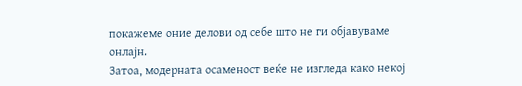покажеме оние делови од себе што не ги објавуваме онлајн.
Затоа, модерната осаменост веќе не изгледа како некој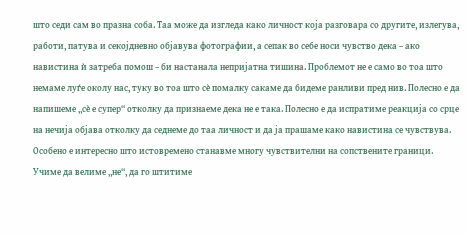што седи сам во празна соба. Таа може да изгледа како личност која разговара со другите, излегува, работи, патува и секојдневно објавува фотографии, а сепак во себе носи чувство дека – ако навистина ѝ затреба помош – би настанала непријатна тишина. Проблемот не е само во тоа што немаме луѓе околу нас, туку во тоа што сè помалку сакаме да бидеме ранливи пред нив. Полесно е да напишеме „сè е супер“ отколку да признаеме дека не е така. Полесно е да испратиме реакција со срце на нечија објава отколку да седнеме до таа личност и да ја прашаме како навистина се чувствува.
Особено е интересно што истовремено станавме многу чувствителни на сопствените граници. Учиме да велиме „не“, да го штитиме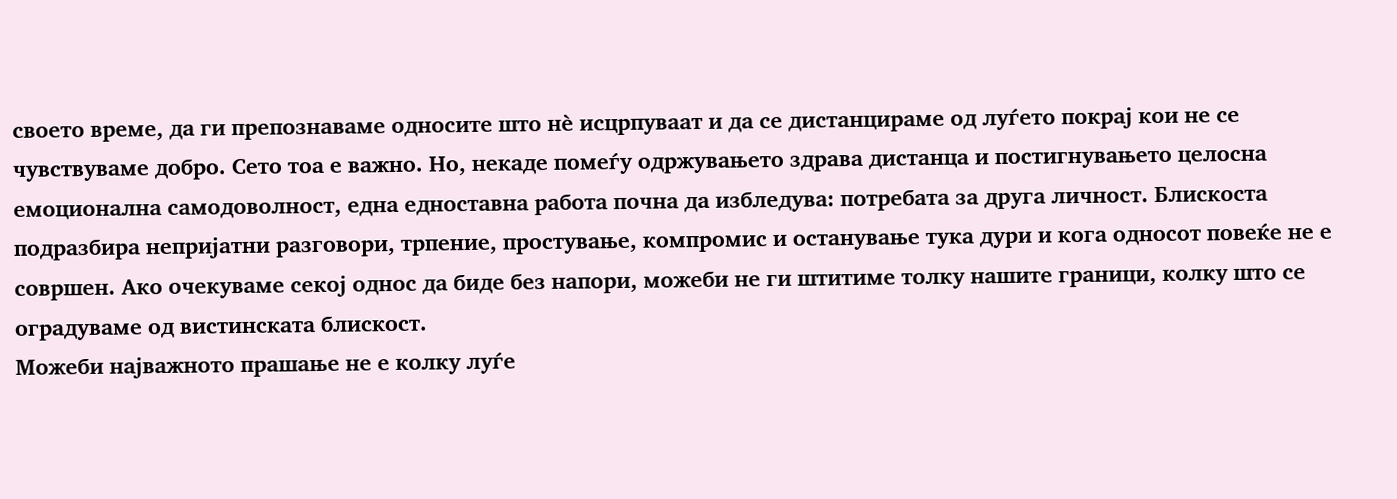своето време, да ги препознаваме односите што нè исцрпуваат и да се дистанцираме од луѓето покрај кои не се чувствуваме добро. Сето тоа е важно. Но, некаде помеѓу одржувањето здрава дистанца и постигнувањето целосна емоционална самодоволност, една едноставна работа почна да избледува: потребата за друга личност. Блискоста подразбира непријатни разговори, трпение, простување, компромис и останување тука дури и кога односот повеќе не е совршен. Ако очекуваме секој однос да биде без напори, можеби не ги штитиме толку нашите граници, колку што се оградуваме од вистинската блискост.
Можеби најважното прашање не е колку луѓе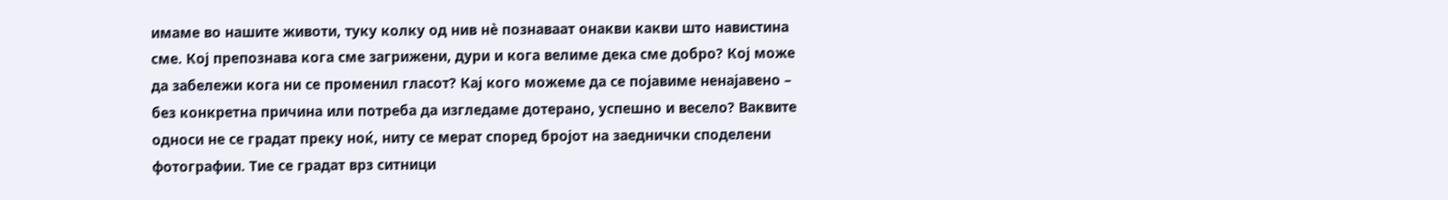имаме во нашите животи, туку колку од нив нè познаваат онакви какви што навистина сме. Кој препознава кога сме загрижени, дури и кога велиме дека сме добро? Кој може да забележи кога ни се променил гласот? Кај кого можеме да се појавиме ненајавено – без конкретна причина или потреба да изгледаме дотерано, успешно и весело? Ваквите односи не се градат преку ноќ, ниту се мерат според бројот на заеднички споделени фотографии. Тие се градат врз ситници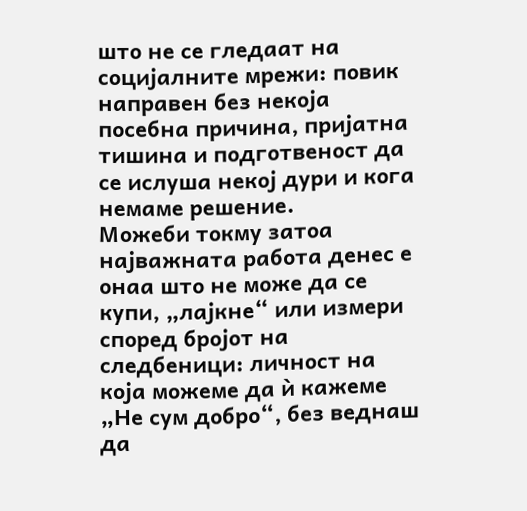што не се гледаат на социјалните мрежи: повик направен без некоја посебна причина, пријатна тишина и подготвеност да се ислуша некој дури и кога немаме решение.
Можеби токму затоа најважната работа денес е онаа што не може да се купи, „лајкне“ или измери според бројот на следбеници: личност на која можеме да ѝ кажеме „Не сум добро“, без веднаш да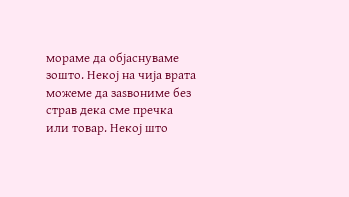мораме да објаснуваме зошто. Некој на чија врата можеме да заѕвониме без страв дека сме пречка или товар. Некој што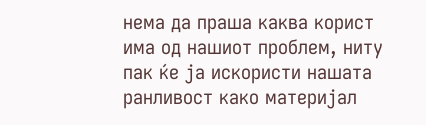нема да праша каква корист има од нашиот проблем, ниту пак ќе ја искористи нашата ранливост како материјал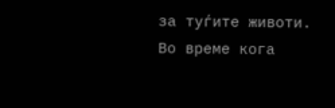за туѓите животи. Во време кога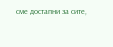сме достапни за сите,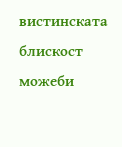вистинската блискост можеби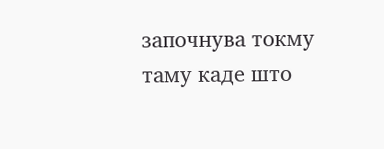започнува токму таму каде што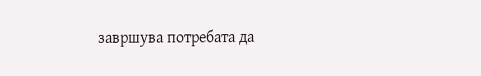завршува потребата да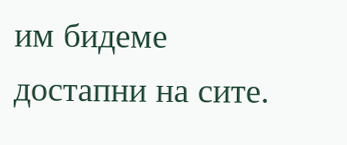им бидеме достапни на сите.